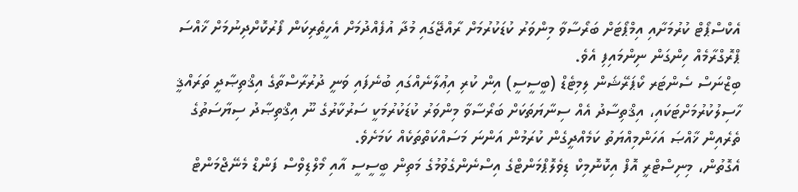އެކްސްޕޯޓް ކުރުމަށާއި އިމްޕޯޓަށް ބަރޯސާވާ މިންވަރު ކުޑަކުރުމަށް ރާއްޖޭގައި މުދާ އުފެއްދުމަށް އެހީތެރިކަން ފޯރުކޮށްދިނުމަށް ޚާއްސަ ޕްރޮގްރާމެއް ހިންގަން ނިންމައިފި އެވެ.
ބިޒްނަސް ސެންޓަރ ކޯޕަރޭޝަން ލިމިޓެޑް (ބީސީސީ) އިން ކުރި އިޢުލާނެއްގައި ބުނެފައި ވަނީ ދުރުރާސްތާގެ އިޤްތިޞާދީ ތަރައްޤީ ހާސިލުކުރުމަށްޓަކައި، އިޤްތިސާދު އެއް ސިނާޔަތަކަށް ބަރޯސާވާ މިންވަރު ކުޑަކުރުމަކީ ސަރުކާރުގެ ނޫ އިޤްތިޞާދު ސިޔާސަތުގެ ތެރެއިން ޚާއްޞަ އަހަންމިއްޔަތު ކަމެއްދީގެން ކުރަމުން އަންނަ މަސައްކަތްތަކެއް ކަމަށެވެ.
އެގޮތުން، މިނިސްޓްރީ އޮފް އިކޮނޮމިކް ޑިވެލޮޕްމަންޓްގެ އިސްނެންގެވުމުގެ މަތިން ބީސީސީ އާއި މޯލްޑިވްސް ފަންޑް މެނޭޖްމަންޓް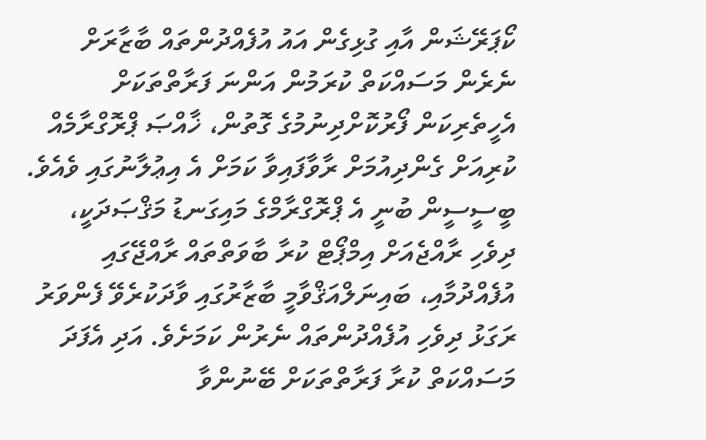ކޯޕަރޭޝަން އާއި ގުޅިގެން އައު އުފެއްދުންތައް ބާޒާރަށް ނެރެން މަސައްކަތް ކުރަމުން އަންނަ ފަރާތްތަކަށް އެހީތެރިކަން ފޯރުކޮށްދިނުމުގެ ގޮތުން، ޚާއްޞަ ޕްރޮގްރާމެއް ކުރިއަށް ގެންދިއުމަށް ރާވާފައިވާ ކަމަށް އެ އިޢުލާނުގައި ވެއެވެ.
ބީސީސީން ބުނީ އެ ޕްރޮގްރާމްގެ މައިގަނޑު މަޤްޞަދަކީ، ދިވެހި ރާއްޖެއަށް އިމްޕޯޓް ކުރާ ބާވަތްތައް ރާއްޖޭގައި އުފެއްދުމާއި، ބައިނަލްއަޤްވާމީ ބާޒާރުގައި ވާދަކުރެވޭ ފެންވަރު ރަގަޅު ދިވެހި އުފެއްދުންތައް ނެރުން ކަމަށެވެ. އަދި އެފަދަ މަސައްކަތް ކުރާ ފަރާތްތަކަށް ބޭނުންވާ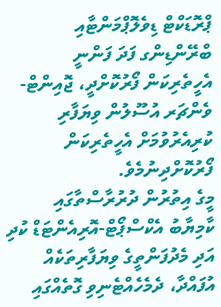ޕްރޮޑަކްޓް ޑިވެލޮޕްމަންޓާއި ބްރޭންޑިންގ ފަދަ ފަންނީ އެހީތެރިކަން ފޯރުކޮށްދީ، ޖޮއިންޓް-ވެންޗަރ އުސޫލުން ވިޔަފާރި ކުރިއެރުވުމަށް އެހީތެރިކަން ފޯރުކޮށްދިނުމެވެ.
މީގެ އިތުރުން ދުރުރާސްތާގައި ކާމިޔާބު އެކްސްޕޯޓް-އޮރިއެންޓަޑް ކުދި އަދި މެދުފަންތީގެ ވިޔަފާރިތަކެއް އުފައްދާ، ދެމެހެއްޓެނިވި ގޮތެއްގައި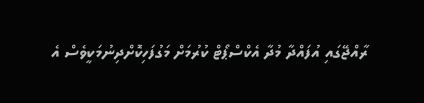ރާއްޖޭގައި އުފައްދާ މުދާ އެކްސްޕޯޓް ކުރުމަށް މަގުފަހިކޮށްދިނުމަކީވެސް އެ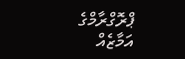ޕްރޮގްރާމްގެ އަމާޒެއް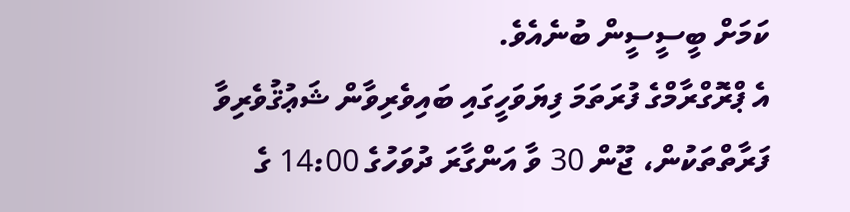ކަމަށް ބީސީސީން ބުނެއެވެ.
އެ ޕްރޮގްރާމްގެ ފުރަތަމަ ފިޔަވަހީގައި ބައިވެރިވާން ޝަޢުޤުވެރިވާ ފަރާތްތަކުން، ޖޫން 30 ވާ އަންގާރަ ދުވަހުގެ 14:00 ގެ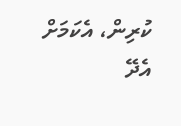ކުރިން، އެކަމަށް އެދޭ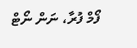ފޯމް ފުރާ، ނަން ނޯޓް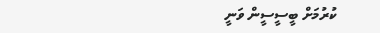ކުރުމަށް ބީސީސީން ވަނީ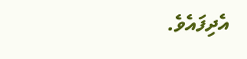އެދިފައެވެ.